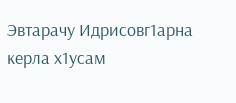Эвтарачу Идрисовг1арна керла х1усам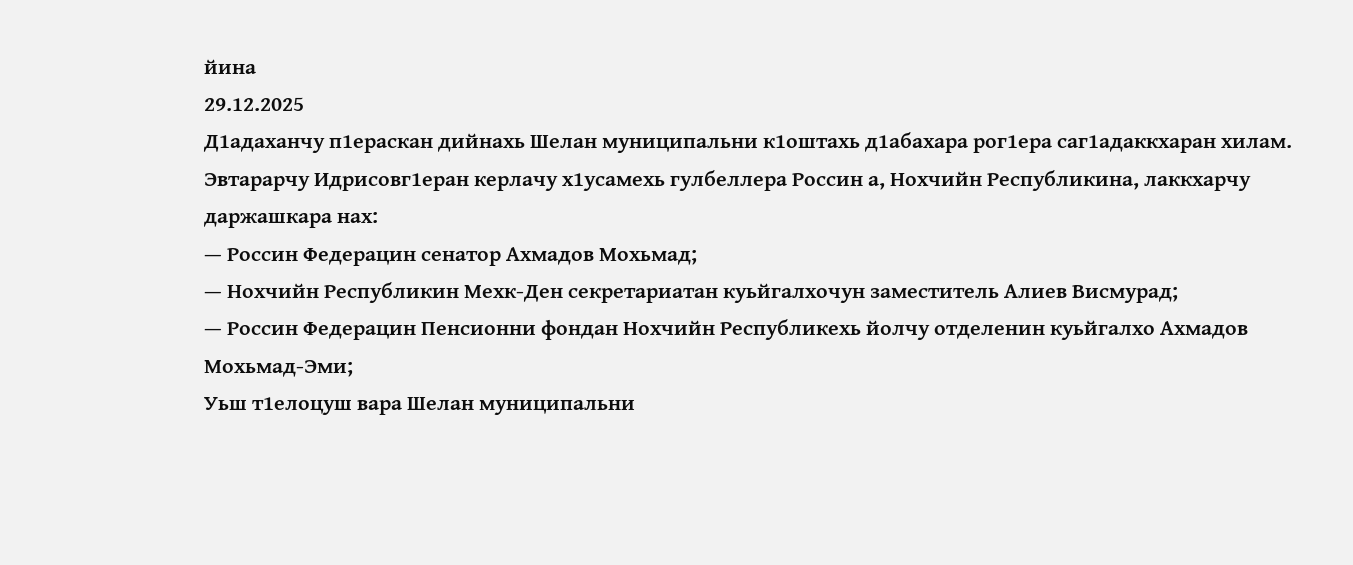йина
29.12.2025
Д1адаханчу п1ераскан дийнахь Шелан муниципальни к1оштахь д1абахара рог1ера саг1адаккхаран хилам. Эвтарарчу Идрисовг1еран керлачу х1усамехь гулбеллера Россин а, Нохчийн Республикина, лаккхарчу даржашкара нах:
— Россин Федерацин сенатор Ахмадов Мохьмад;
— Нохчийн Республикин Мехк-Ден секретариатан куьйгалхочун заместитель Алиев Висмурад;
— Россин Федерацин Пенсионни фондан Нохчийн Республикехь йолчу отделенин куьйгалхо Ахмадов Мохьмад-Эми;
Уьш т1елоцуш вара Шелан муниципальни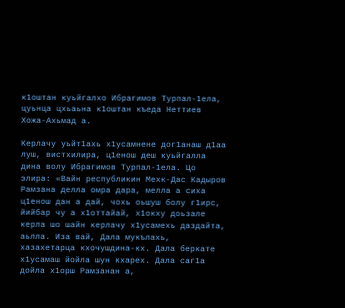к1оштан куьйгалхо Ибрагимов Турпал-1ела, цуьнца цхьаьна к1оштан къеда Неттиев Хожа-Ахьмад а.

Керлачу уьйт1ахь х1усамнене дог1анаш д1аа луш, вистхилира, ц1енош деш куьйгалла дина волу Ибрагимов Турпал-1ела. Цо элира: «Вайн республикин Мехк-Дас Кадыров Рамзана делла омра дара, мелла а сиха ц1енош дан а дай, чохь оьшуш болу г1ирс, йийбар чу а х1оттайай, х1окху доьзале керла шо шайн керлачу х1усамехь даздайта, аьлла. Иза вай, Дала мукълахь, хазахетарца кхочушдина-кх. Дала беркате х1усамаш йойла шун кхарех. Дала саг1а дойла х1орш Рамзанан а,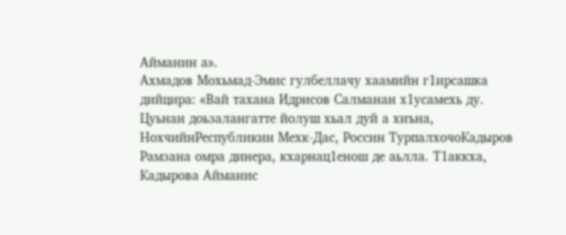Айманин а».
Ахмадов Мохьмад-Эмис гулбеллачу хаамийн г1ирсашка дийцира: «Вай тахана Идрисов Салманан х1усамехь ду. Цуьнан доьзалангатте йолуш хьал дуй а хиъна, НохчийнРеспубликин Мехк-Дас, Россин ТурпалхочоКадыров Рамзана омра динера, кхарнац1енош де аьлла. Т1аккха, Кадырова Айманис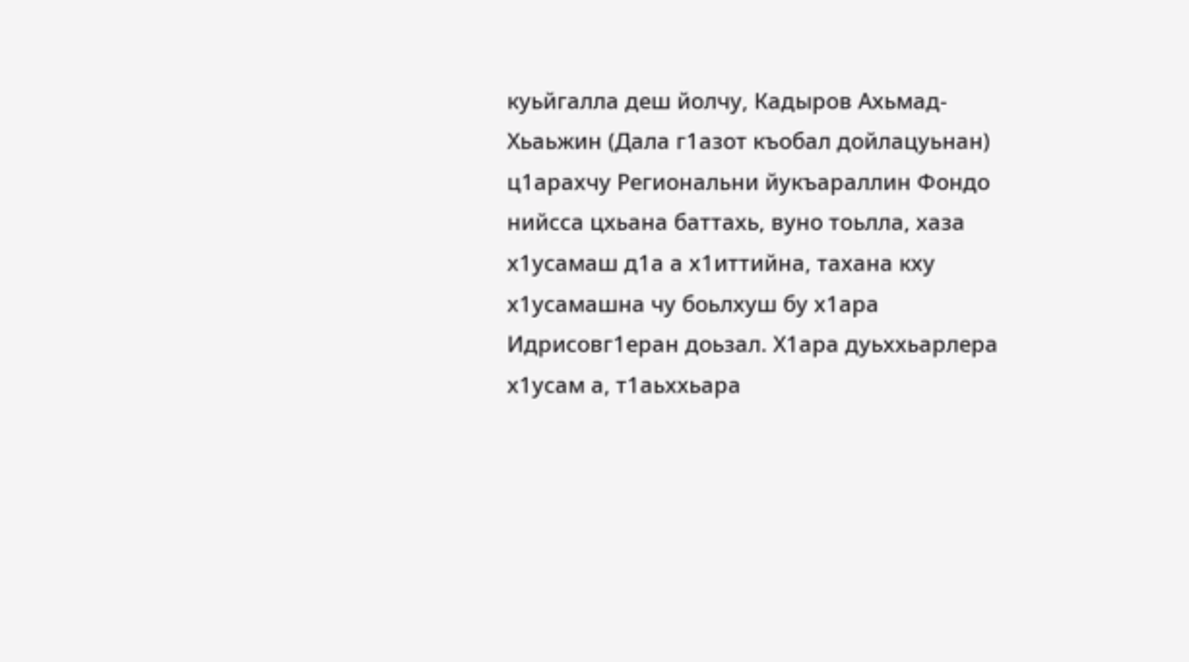куьйгалла деш йолчу, Кадыров Ахьмад-Хьаьжин (Дала г1азот къобал дойлацуьнан) ц1арахчу Региональни йукъараллин Фондо нийсса цхьана баттахь, вуно тоьлла, хаза х1усамаш д1а а х1иттийна, тахана кху х1усамашна чу боьлхуш бу х1ара Идрисовг1еран доьзал. Х1ара дуьххьарлера х1усам а, т1аьххьара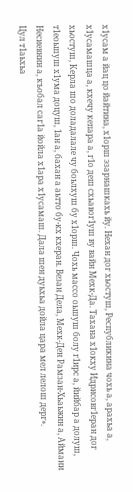х1усам а йац цо йайтина, х1орш эзарнашкахь йу. Нехан дог хьостуш, Республикина чохь а, арахьа а, х1усамашца а, кхечу кепара а, г1о деш схьавог1уш ву вайн Мехк-Да. Тахана х1окху Идрисовг1еран дог хьостуш, Керла шо доладалале чу боьлхуш бу х1орш. Чохь массо оьшуш болу г1ирс а, йийбар а долуш, т1еоьшуш х1ума доцуш, 1ан а, бахан а аьтто бу-кх кхеран. Везан Дела, Мехк-Ден Рамзан-Хьаьжин а, Аймани Несиевнин а, къобал саг1а йойла х1ара х1усамаш. Дала шен дуьхьа дойла цара мел лелош дерг».
Цул т1аьхьа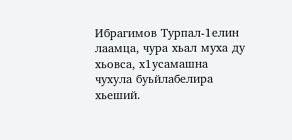Ибрагимов Турпал-1елин лаамца, чура хьал муха ду хьовса, х1усамашна чухула буьйлабелира хьеший.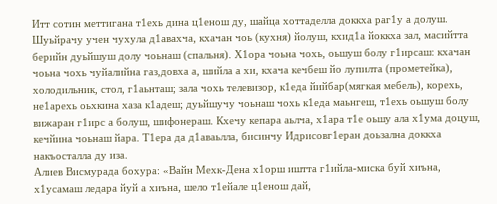Итт сотин меттигана т1ехь дина ц1енош ду, шайца хоттаделла доккха раг1у а долуш. Шуьйрачу учен чухула д1авахча, кхачан чоь (кухня) йолуш, кхид1а йоккха зал, масийтта берийн дуьйшуш долу чоьнаш (спальня). Х1ора чоьна чохь, оьшуш болу г1ирсаш: кхачан чоьна чохь чуйалийна газ,довха а, шийла а хи, кхача кечбеш йо лупилта (прометейка), холодильник, стол, г1аьнташ; зала чохь телевизор, к1еда йийбар(мягкая мебель), корехь, не1арехь оьхкина хаза к1адеш; дуьйшучу чоьнаш чохь к1еда маьнгеш, т1ехь оьшуш болу вижаран г1ирс а болуш, шифонераш. Кхечу кепара аьлча, х1ара т1е оьшу ала х1ума доцуш, кечйина чоьнаш йара. Т1ера да д1аваьлла, бисинчу Идрисовг1еран доьзална доккха накъосталла ду иза.
Алиев Висмурада бохура: «Вайн Мехк-Дена х1орш иштта г1ийла-миска буй хиъна, х1усамаш ледара йуй а хиъна, шело т1ейале ц1енош дай,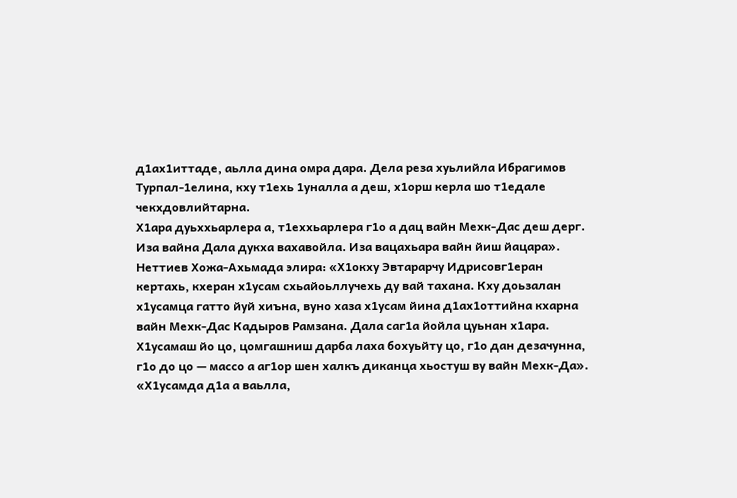д1ах1иттаде, аьлла дина омра дара. Дела реза хуьлийла Ибрагимов Турпал-1елина, кху т1ехь 1уналла а деш, х1орш керла шо т1едале чекхдовлийтарна.
Х1ара дуьххьарлера а, т1еххьарлера г1о а дац вайн Мехк-Дас деш дерг. Иза вайна Дала дукха вахавойла. Иза вацахьара вайн йиш йацара».
Неттиев Хожа-Ахьмада элира: «Х1окху Эвтарарчу Идрисовг1еран кертахь, кхеран х1усам схьайоьллучехь ду вай тахана. Кху доьзалан х1усамца гатто йуй хиъна, вуно хаза х1усам йина д1ах1оттийна кхарна вайн Мехк-Дас Кадыров Рамзана. Дала саг1а йойла цуьнан х1ара. Х1усамаш йо цо, цомгашниш дарба лаха бохуьйту цо, г1о дан дезачунна, г1о до цо — массо а аг1ор шен халкъ диканца хьостуш ву вайн Мехк-Да».
«Х1усамда д1а а ваьлла,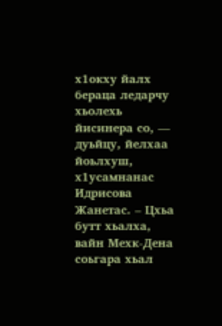х1окху йалх бераца ледарчу хьолехь йисинера со, — дуьйцу, йелхаа йоьлхуш, х1усамнанас Идрисова Жанетас. – Цхьа бутт хьалха, вайн Мехк-Дена соьгара хьал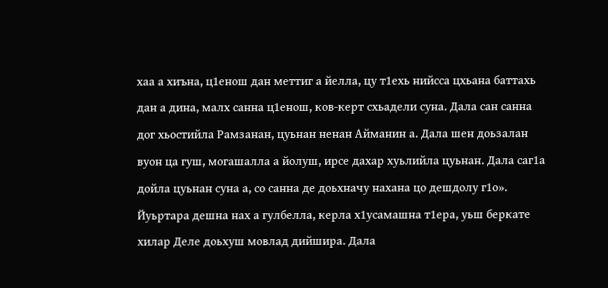хаа а хиъна, ц1енош дан меттиг а йелла, цу т1ехь нийсса цхьана баттахь дан а дина, малх санна ц1енош, ков-керт схьадели суна. Дала сан санна дог хьостийла Рамзанан, цуьнан ненан Айманин а. Дала шен доьзалан вуон ца гуш, могашалла а йолуш, ирсе дахар хуьлийла цуьнан. Дала саг1а дойла цуьнан суна а, со санна де доьхначу нахана цо дешдолу г1о».
Йуьртара дешна нах а гулбелла, керла х1усамашна т1ера, уьш беркате хилар Деле доьхуш мовлад дийшира. Дала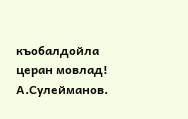къобалдойла церан мовлад!
А.Сулейманов.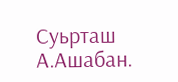Суьрташ А.Ашабан.